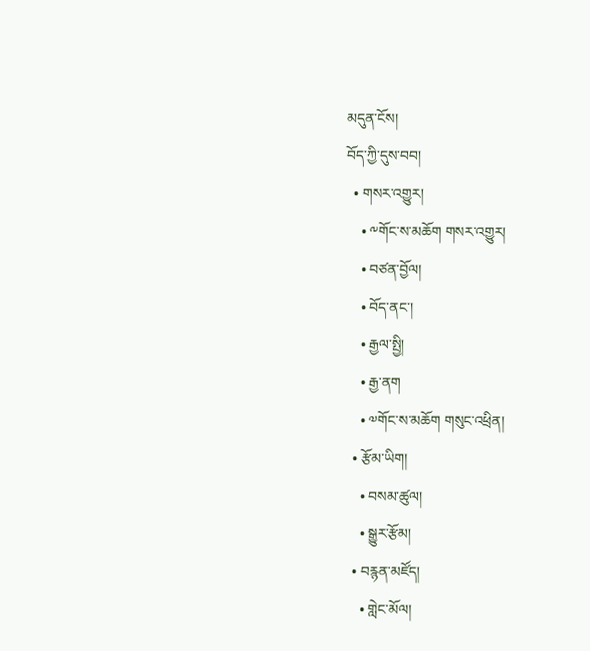མདུན་ངོས།
བོད་ཀྱི་དུས་བབ།
  • གསར་འགྱུར།
    • ༸གོང་ས་མཆོག གསར་འགྱུར།
    • བཙན་བྱོལ།
    • བོད་ནང་།
    • རྒྱལ་སྤྱི།
    • རྒྱ་ནག
    • ༧གོང་ས་མཆོག གསུང་འཕྲིན།
  • རྩོམ་ཡིག།
    • བསམ་ཚུལ།
    • སྒྱུར་རྩོམ།
  • བརྙན་མཛོད།
    • གླེང་མོལ།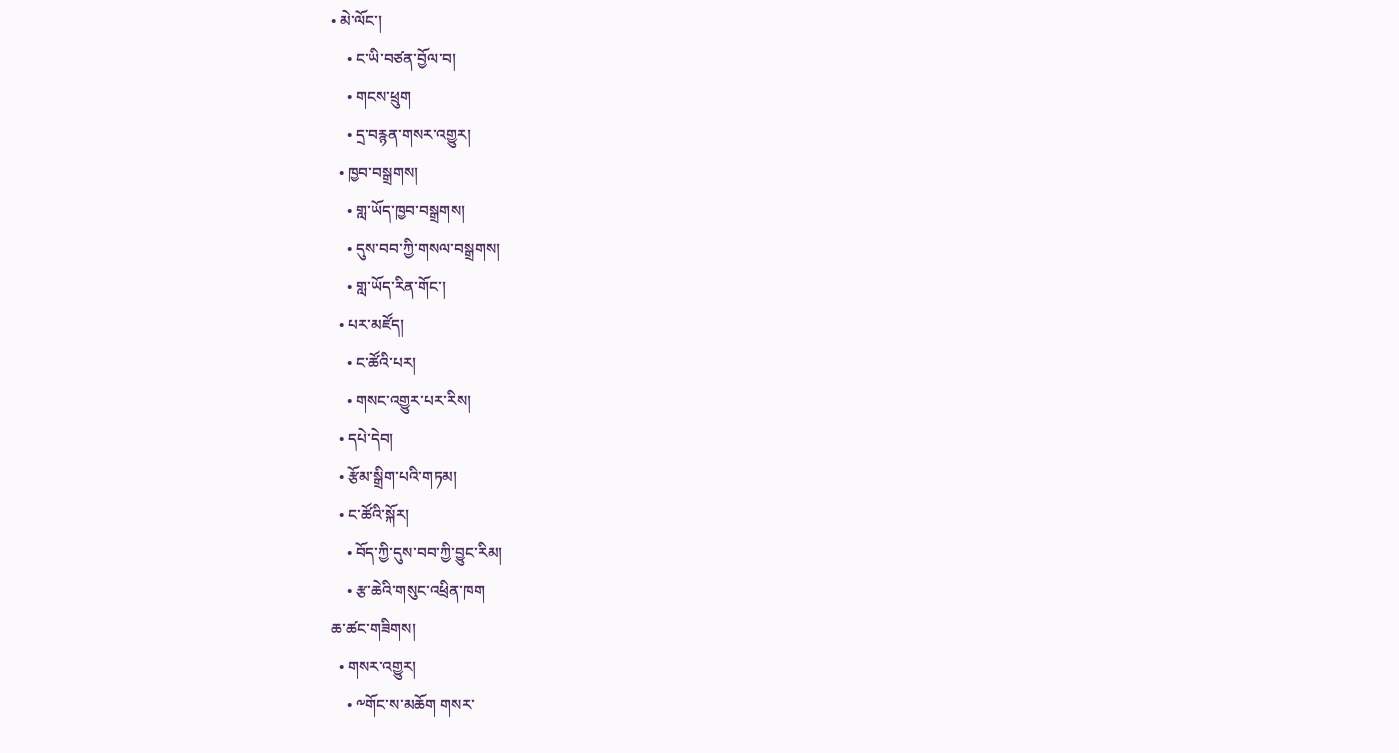• མེ་ལོང་།
    • ང་ཡི་བཙན་བྱོལ་བ།
    • གངས་ཕྲུག
    • དྲ་བརྙན་གསར་འགྱུར།
  • ཁྱབ་བསྒྲགས།
    • གླ་ཡོད་ཁྱབ་བསྒྲགས།
    • དུས་བབ་ཀྱི་གསལ་བསྒྲགས།
    • གླ་ཡོད་རིན་གོང་།
  • པར་མཛོད།
    • ང་ཚོའི་པར།
    • གསང་འགྱུར་པར་རིས།
  • དཔེ་དེབ།
  • རྩོམ་སྒྲིག་པའི་གཏམ།
  • ང་ཚོའི་སྐོར།
    • བོད་ཀྱི་དུས་བབ་ཀྱི་བྱུང་རིམ།
    • རྩ་ཆེའི་གསུང་འཕྲིན་ཁག
ཆ་ཚང་གཟིགས།
  • གསར་འགྱུར།
    • ༸གོང་ས་མཆོག གསར་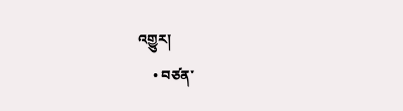འགྱུར།
    • བཙན་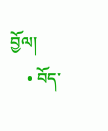བྱོལ།
    • བོད་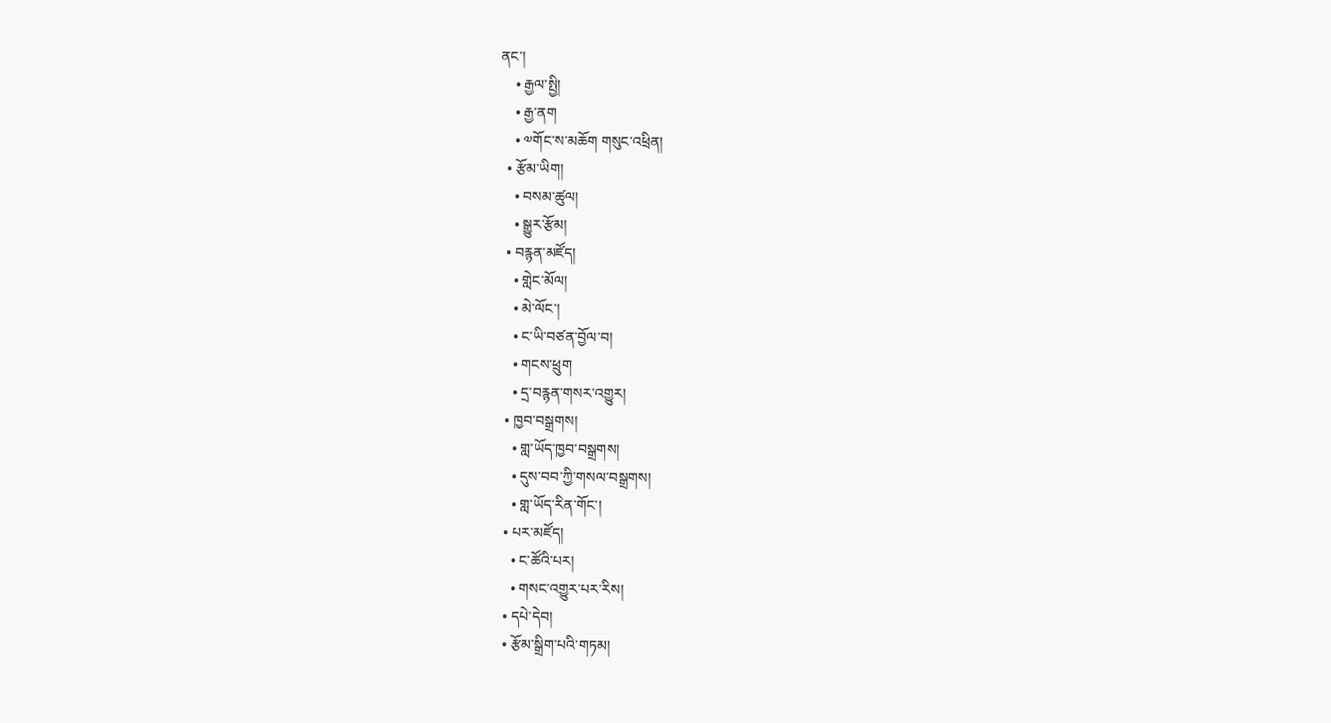ནང་།
    • རྒྱལ་སྤྱི།
    • རྒྱ་ནག
    • ༧གོང་ས་མཆོག གསུང་འཕྲིན།
  • རྩོམ་ཡིག།
    • བསམ་ཚུལ།
    • སྒྱུར་རྩོམ།
  • བརྙན་མཛོད།
    • གླེང་མོལ།
    • མེ་ལོང་།
    • ང་ཡི་བཙན་བྱོལ་བ།
    • གངས་ཕྲུག
    • དྲ་བརྙན་གསར་འགྱུར།
  • ཁྱབ་བསྒྲགས།
    • གླ་ཡོད་ཁྱབ་བསྒྲགས།
    • དུས་བབ་ཀྱི་གསལ་བསྒྲགས།
    • གླ་ཡོད་རིན་གོང་།
  • པར་མཛོད།
    • ང་ཚོའི་པར།
    • གསང་འགྱུར་པར་རིས།
  • དཔེ་དེབ།
  • རྩོམ་སྒྲིག་པའི་གཏམ།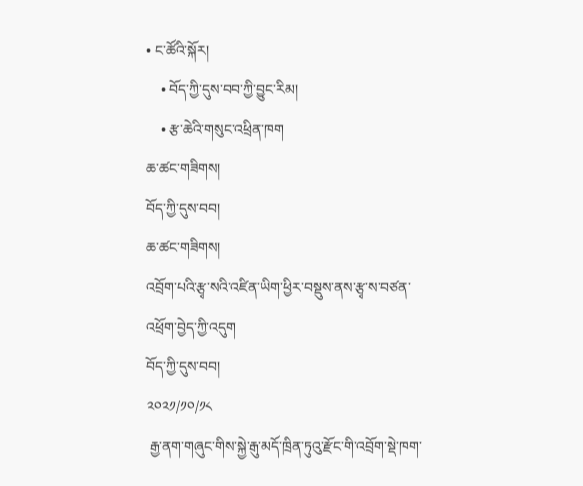• ང་ཚོའི་སྐོར།
    • བོད་ཀྱི་དུས་བབ་ཀྱི་བྱུང་རིམ།
    • རྩ་ཆེའི་གསུང་འཕྲིན་ཁག
ཆ་ཚང་གཟིགས།
བོད་ཀྱི་དུས་བབ།
ཆ་ཚང་གཟིགས།
འབྲོག་པའི་རྩྭ་སའི་འཛིན་ཡིག་ཕྱིར་བསྡུས་ནས་རྩྭ་ས་བཙན་འཕྲོག་བྱེད་ཀྱི་འདུག
བོད་ཀྱི་དུས་བབ།
༢༠༢༡/༡༠/༡༨
 རྒྱ་ནག་གཞུང་གིས་སྐྱེ་རྒུ་མདོ་ཁྲིན་ཏུའུ་རྫོང་གི་འབྲོག་སྡེ་ཁག་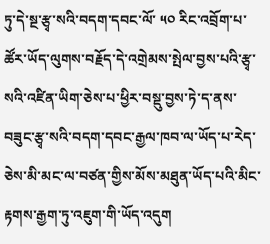ཏུ་དེ་སྔ་རྩྭ་སའི་བདག་དབང་ལོ་ ༥༠ རིང་འབྲོག་པ་ཚོར་ཡོད་ལུགས་བརྗོད་དེ་འགྲེམས་སྤེལ་བྱས་པའི་རྩྭ་སའི་འཛིན་ཡིག་ཅེས་པ་ཕྱིར་བསྡུ་བྱས་ཏེ་ད་ནས་བཟུང་རྩྭ་སའི་བདག་དབང་རྒྱལ་ཁབ་ལ་ཡོད་པ་རེད་ཅེས་མི་མང་ལ་བཙན་གྱིས་མོས་མཐུན་ཡོད་པའི་མིང་རྟགས་རྒྱག་ཏུ་འཇུག་གི་ཡོད་འདུག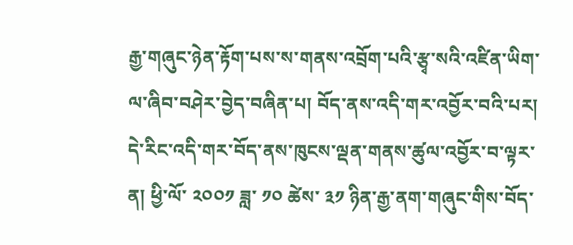རྒྱ་གཞུང་ཉེན་རྟོག་པས་ས་གནས་འབྲོག་པའི་རྩྭ་སའི་འཛིན་ཡིག་ལ་ཞིབ་བཤེར་བྱེད་བཞིན་པ། བོད་ནས་འདི་གར་འབྱོར་བའི་པར།
དེ་རིང་འདི་གར་བོད་ནས་ཁུངས་ལྡན་གནས་ཚུལ་འབྱོར་བ་ལྟར་ན། ཕྱི་ལོ་ ༢༠༠༡ ཟླ་ ༡༠ ཚེས་ ༣༡ ཉིན་རྒྱ་ནག་གཞུང་གིས་བོད་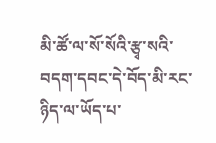མི་ཚོ་ལ་སོ་སོའི་རྩྭ་སའི་བདག་དབང་དེ་བོད་མི་རང་ཉིད་ལ་ཡོད་པ་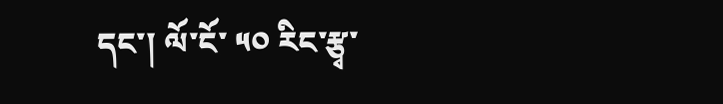དང་། ལོ་ངོ་ ༥༠ རིང་རྩྭ་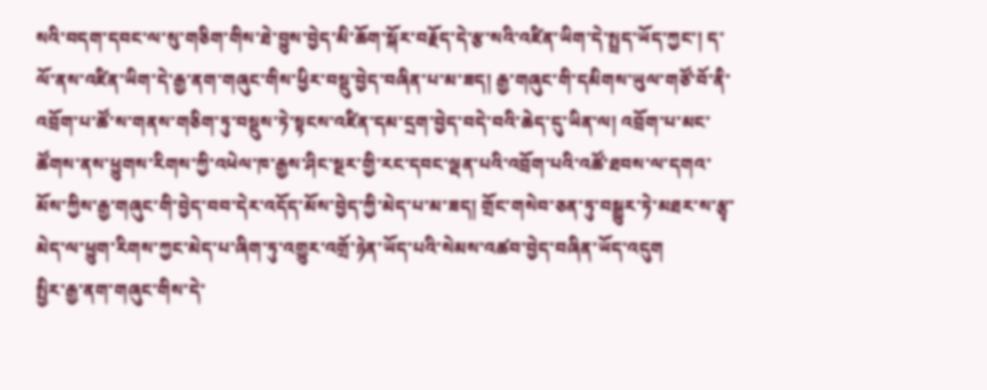སའི་བདག་དབང་ལ་སུ་གཅིག་གིས་ཐེ་བྱུས་བྱེད་མི་ཆོག་སྐོར་བརྗོད་དེ་རྩ་སའི་འཛིན་ཡིག་དེ་སྤྲད་ཡོད་ཀྱང་། ད་ལོ་ནས་འཛིན་ཡིག་དེ་རྒྱ་ནག་གཞུང་གིས་ཕྱིར་བསྡུ་བྱེད་བཞིན་པ་མ་ཟད། རྒྱ་གཞུང་གི་དམིགས་ཡུལ་གཙོ་བོ་ནི་འབྲོག་པ་ཚོ་ས་གནས་གཅིག་ཏུ་བསྡུས་ཏེ་སྟངས་འཛིན་དམ་དྲག་བྱེད་བདེ་བའི་ཆེད་དུ་ཡིན་ལ། འབྲོག་པ་མང་ཚོགས་ནས་ཕྱུགས་རིགས་ཀྱི་འཕེལ་ཁ་རྒྱས་ཤིང་སྔར་གྱི་རང་དབང་ལྡན་པའི་འབྲོག་པའི་འཚོ་ཐབས་ལ་དགའ་མོས་ཀྱིས་རྒྱ་གཞུང་གི་བྱེད་བབ་དེར་འདོད་མོས་བྱེད་ཀྱི་མེད་པ་མ་ཟད། གྲོང་གསེབ་ཅན་ཏུ་བསྒྱུར་ཏེ་མཐར་ས་རྩྭ་མེད་ལ་ཕྱུག་རིགས་ཀྱང་མེད་པ་ཞིག་ཏུ་འགྱུར་འགྲོ་ཉེན་ཡོད་པའི་སེམས་འཚབ་བྱེད་བཞིན་ཡོད་འདུག
སྤྱིར་རྒྱ་ནག་གཞུང་གིས་དེ་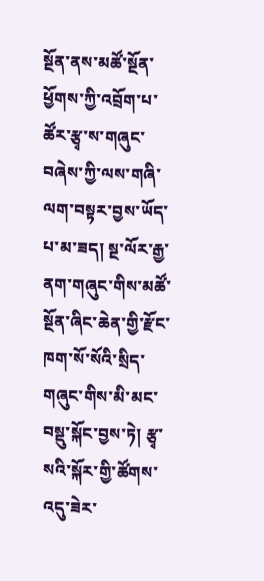སྔོན་ནས་མཚོ་སྔོན་ཕྱོགས་ཀྱི་འབྲོག་པ་ཚོར་རྩྭ་ས་གཞུང་བཞེས་ཀྱི་ལས་གཞི་ལག་བསྟར་བྱས་ཡོད་པ་མ་ཟད། སྔ་ལོར་རྒྱ་ནག་གཞུང་གིས་མཚོ་སྔོན་ཞིང་ཆེན་གྱི་རྫོང་ཁག་སོ་སོའི་སྲིད་གཞུང་གིས་མི་མང་བསྡུ་སྐོང་བྱས་ཏེ། རྩྭ་སའི་སྐོར་གྱི་ཚོགས་འདུ་ཟེར་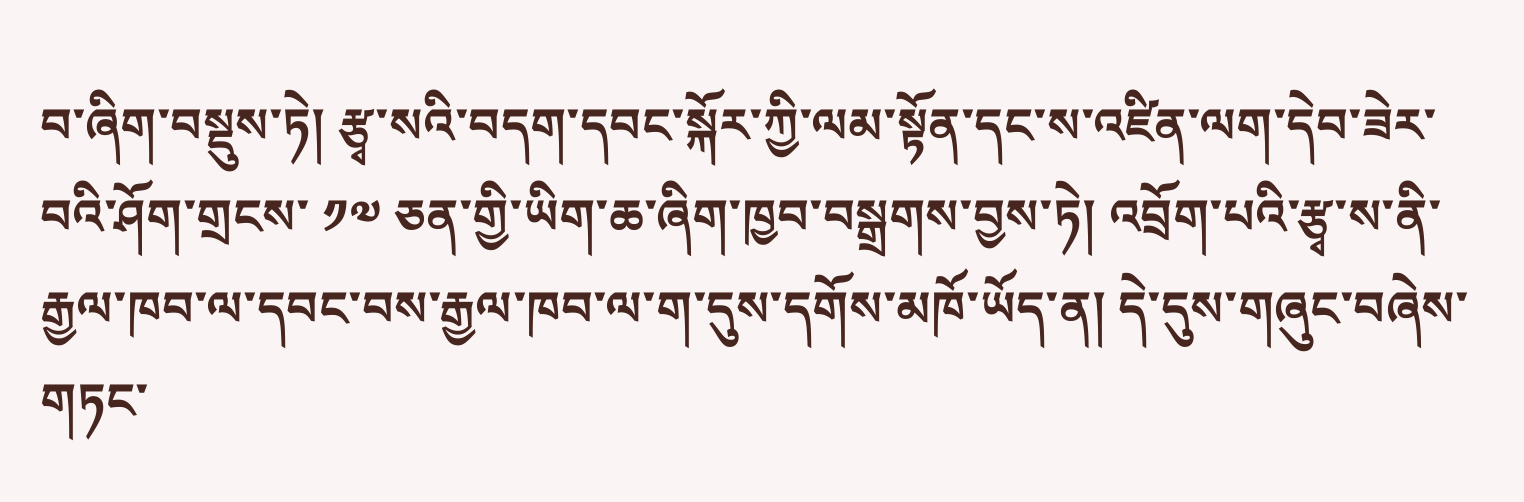བ་ཞིག་བསྡུས་ཏེ། རྩྭ་སའི་བདག་དབང་སྐོར་ཀྱི་ལམ་སྟོན་དང་ས་འཛིན་ལག་དེབ་ཟེར་བའི་ཤོག་གྲངས་ ༡༧ ཅན་གྱི་ཡིག་ཆ་ཞིག་ཁྱབ་བསྒྲགས་བྱས་ཏེ། འབྲོག་པའི་རྩྭ་ས་ནི་རྒྱལ་ཁབ་ལ་དབང་བས་རྒྱལ་ཁབ་ལ་ག་དུས་དགོས་མཁོ་ཡོད་ན། དེ་དུས་གཞུང་བཞེས་གཏང་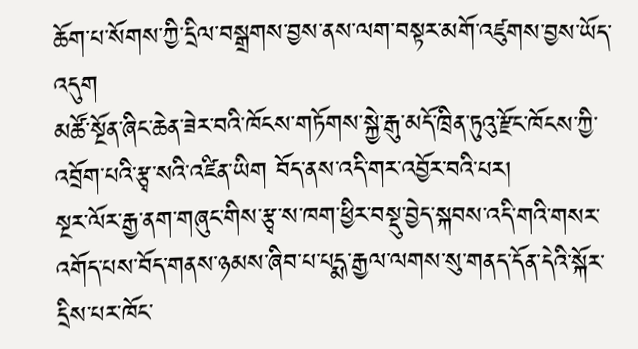ཆོག་པ་སོགས་ཀྱི་དྲིལ་བསྒྲགས་བྱས་ནས་ལག་བསྟར་མགོ་འཛུགས་བྱས་ཡོད་འདུག
མཚོ་སྔོན་ཞིང་ཆེན་ཟེར་བའི་ཁོངས་གཏོགས་སྐྱེ་རྒུ་མདོ་ཁྲིན་ཏུའུ་རྫོང་ཁོངས་ཀྱི་འབྲོག་པའི་རྩྭ་སའི་འཛིན་ཡིག བོད་ནས་འདི་གར་འབྱོར་བའི་པར།
སྔར་ལོར་རྒྱ་ནག་གཞུང་གིས་རྩྭ་ས་ཁག་ཕྱིར་བསྡུ་བྱེད་སྐབས་འདི་གའི་གསར་འགོད་པས་བོད་གནས་ཉམས་ཞིབ་པ་པདྨ་རྒྱལ་ལགས་སུ་གནད་དོན་དེའི་སྐོར་དྲིས་པར་ཁོང་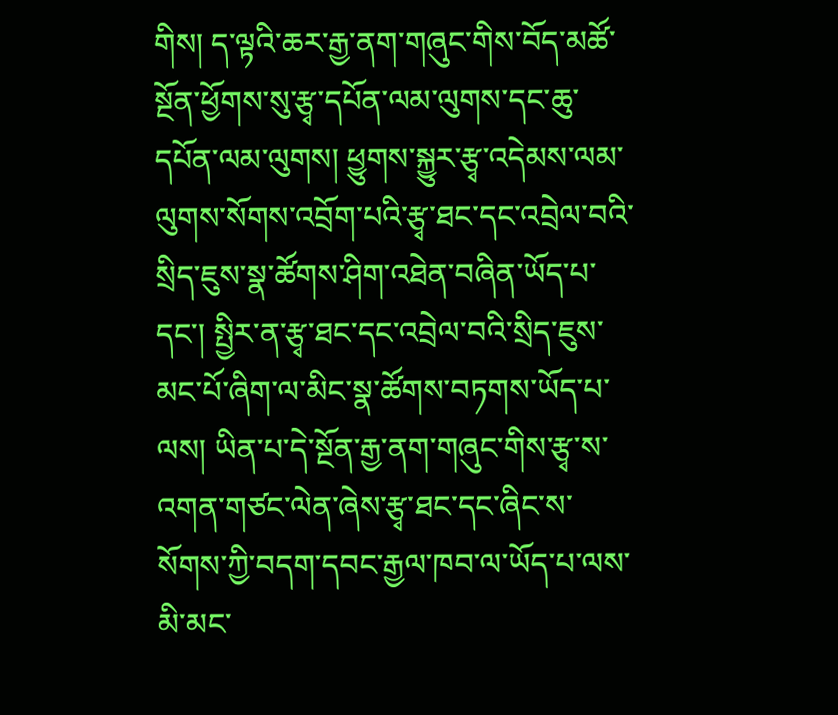གིས། ད་ལྟའི་ཆར་རྒྱ་ནག་གཞུང་གིས་བོད་མཚོ་སྔོན་ཕྱོགས་སུ་རྩྭ་དཔོན་ལམ་ལུགས་དང་ཆུ་དཔོན་ལམ་ལུགས། ཕྱུགས་སྐྱུར་རྩྭ་འདེམས་ལམ་ལུགས་སོགས་འབྲོག་པའི་རྩྭ་ཐང་དང་འབྲེལ་བའི་སྲིད་ཇུས་སྣ་ཚོགས་ཤིག་འཐེན་བཞིན་ཡོད་པ་དང་། སྤྱིར་ན་རྩྭ་ཐང་དང་འབྲེལ་བའི་སྲིད་ཇུས་མང་པོ་ཞིག་ལ་མིང་སྣ་ཚོགས་བཏགས་ཡོད་པ་ལས། ཡིན་པ་དེ་སྔོན་རྒྱ་ནག་གཞུང་གིས་རྩྭ་ས་འགན་གཙང་ལེན་ཞེས་རྩྭ་ཐང་དང་ཞིང་ས་སོགས་ཀྱི་བདག་དབང་རྒྱལ་ཁབ་ལ་ཡོད་པ་ལས་མི་མང་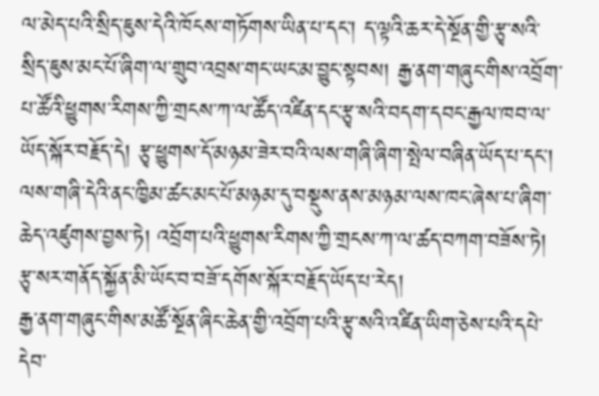ལ་མེད་པའི་སྲིད་ཇུས་དེའི་ཁོངས་གཏོགས་ཡིན་པ་དང་། ད་ལྟའི་ཆར་དེ་སྔོན་གྱི་རྩྭ་སའི་སྲིད་ཇུས་མང་པོ་ཞིག་ལ་གྲུབ་འབྲས་གང་ཡང་མ་བྱུང་སྟབས། རྒྱ་ནག་གཞུང་གིས་འབྲོག་པ་ཚོའི་ཕྱུགས་རིགས་ཀྱི་གྲངས་ཀ་ལ་ཚོད་འཛིན་དང་རྩྭ་སའི་བདག་དབང་རྒྱལ་ཁབ་ལ་ཡོད་སྐོར་བརྗོད་དེ། རྩྭ་ཕྱུགས་དོ་མཉམ་ཟེར་བའི་ལས་གཞི་ཞིག་སྤེལ་བཞིན་ཡོད་པ་དང་། ལས་གཞི་དེའི་ནང་ཁྱིམ་ཚང་མང་པོ་མཉམ་དུ་བསྡུས་ནས་མཉམ་ལས་ཁང་ཞེས་པ་ཞིག་ཆེད་འཛུགས་བྱས་ཏེ། འབྲོག་པའི་ཕྱུགས་རིགས་ཀྱི་གྲངས་ཀ་ལ་ཚད་བཀག་བཟོས་ཏེ། རྩྭ་སར་གནོད་སྐྱོན་མི་ཡོང་བ་བཟོ་དགོས་སྐོར་བརྗོད་ཡོད་པ་རེད།
རྒྱ་ནག་གཞུང་གིས་མཚོ་སྔོན་ཞིང་ཆེན་གྱི་འབྲོག་པའི་རྩྭ་སའི་འཛིན་ཡིག་ཅེས་པའི་དཔེ་དེབ་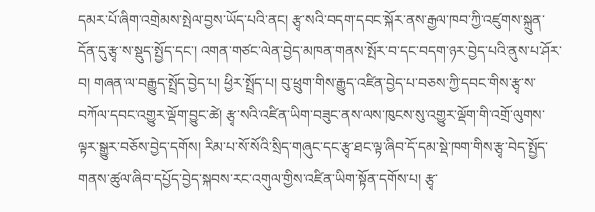དམར་པོ་ཞིག་འགྲེམས་སྤེལ་བྱས་ཡོད་པའི་ནང། རྩྭ་སའི་བདག་དབང་སྐོར་ནས་རྒྱལ་ཁབ་ཀྱི་འཛུགས་སྐྲུན་དོན་དུ་རྩྭ་ས་སྡུད་སྤྱོད་དང་། འགན་གཙང་ལེན་བྱེད་མཁན་གནས་སྤོར་བ་དང་བདག་ཉར་བྱེད་པའི་ནུས་པ་ཤོར་བ། གཞན་ལ་བརྒྱུད་སྤྲོད་བྱེད་པ། ཕྱིར་སྤྲོད་པ། བུ་ཕྲུག་གིས་རྒྱུད་འཛིན་བྱེད་པ་བཅས་ཀྱི་དབང་གིས་རྩྭ་ས་བཀོལ་དབང་འགྱུར་ལྡོག་བྱུང་ཚེ། རྩྭ་སའི་འཛིན་ཡིག་བཟུང་ནས་ལས་ཁུངས་སུ་འགྱུར་ལྡོག་གི་འགྲོ་ལུགས་ལྟར་སྒྱུར་བཅོས་བྱེད་དགོས། རིམ་པ་སོ་སོའི་སྲིད་གཞུང་དང་རྩྭ་ཐང་ལྟ་ཞིབ་དོ་དམ་སྡེ་ཁག་གིས་རྩྭ་བེད་སྤྱོད་གནས་ཚུལ་ཞིབ་དཔྱོད་བྱེད་སྐབས་རང་འགུལ་གྱིས་འཛིན་ཡིག་སྟོན་དགོས་པ། རྩྭ་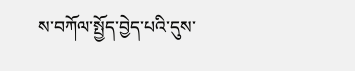ས་བཀོལ་སྤྱོད་བྱེད་པའི་དུས་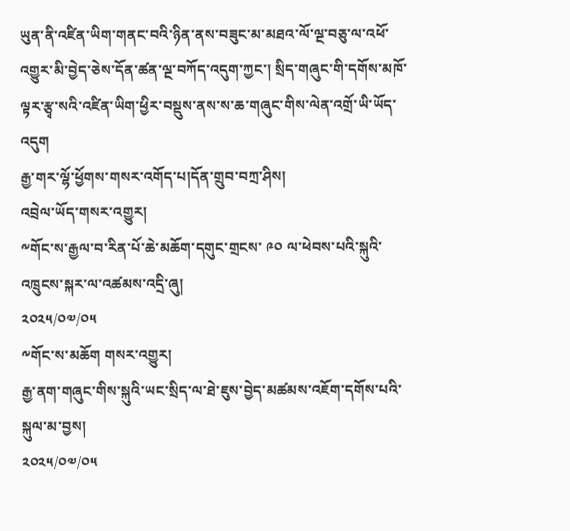ཡུན་ནི་འཛིན་ཡིག་གནང་བའི་ཉིན་ནས་བཟུང་མ་མཐའ་ལོ་ལྔ་བཅུ་ལ་འཕོ་འགྱུར་མི་བྱེད་ཅེས་དོན་ཚན་ལྔ་བཀོད་འདུག་ཀྱང་། སྲིད་གཞུང་གི་དགོས་མཁོ་ལྟར་རྩྭ་སའི་འཛིན་ཡིག་ཕྱིར་བསྡུས་ནས་ས་ཆ་གཞུང་གིས་ལེན་འགྲོ་ཡི་ཡོད་འདུག
རྒྱ་གར་ལྷོ་ཕྱོགས་གསར་འགོད་པ།དོན་གྲུབ་བཀྲ་ཤིས།
འབྲེལ་ཡོད་གསར་འགྱུར།
༸གོང་ས་རྒྱལ་བ་རིན་པོ་ཆེ་མཆོག་དགུང་གྲངས་ ༩༠ ལ་ཕེབས་པའི་སྐུའི་འཁྲུངས་སྐར་ལ་འཚམས་འདྲི་ཞུ།
༢༠༢༥/༠༧/༠༥
༸གོང་ས་མཆོག གསར་འགྱུར།
རྒྱ་ནག་གཞུང་གིས་སྐུའི་ཡང་སྲིད་ལ་ཐེ་ཇུས་བྱེད་མཚམས་འཇོག་དགོས་པའི་སྐུལ་མ་བྱས།
༢༠༢༥/༠༧/༠༥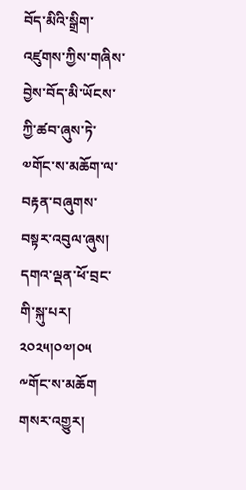བོད་མིའི་སྒྲིག་འཛུགས་ཀྱིས་གཞིས་བྱེས་བོད་མི་ཡོངས་ཀྱི་ཚབ་ཞུས་ཏེ་༧གོང་ས་མཆོག་ལ་བརྟན་བཞུགས་བསྟར་འབུལ་ཞུས། དགའ་ལྡན་ཕོ་བྲང་གི་སྐུ་པར། ༢༠༢༥།༠༧།༠༥
༸གོང་ས་མཆོག གསར་འགྱུར།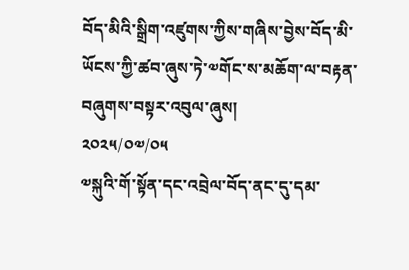བོད་མིའི་སྒྲིག་འཛུགས་ཀྱིས་གཞིས་བྱེས་བོད་མི་ཡོངས་ཀྱི་ཚབ་ཞུས་ཏེ་༧གོང་ས་མཆོག་ལ་བརྟན་བཞུགས་བསྟར་འབུལ་ཞུས།
༢༠༢༥/༠༧/༠༥
༧སྐུའི་གོ་སྟོན་དང་འབྲེལ་བོད་ནང་དུ་དམ་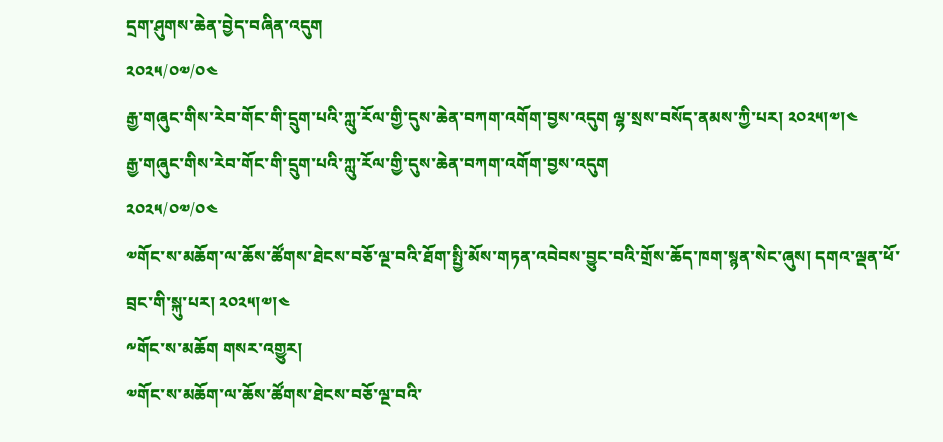དྲག་ཤུགས་ཆེན་བྱེད་བཞིན་འདུག
༢༠༢༥/༠༧/༠༤
རྒྱ་གཞུང་གིས་རེབ་གོང་གི་དྲུག་པའི་ཀླུ་རོལ་གྱི་དུས་ཆེན་བཀག་འགོག་བྱས་འདུག ལྷ་སྲས་བསོད་ནམས་ཀྱི་པར། ༢༠༢༥།༧།༤
རྒྱ་གཞུང་གིས་རེབ་གོང་གི་དྲུག་པའི་ཀླུ་རོལ་གྱི་དུས་ཆེན་བཀག་འགོག་བྱས་འདུག
༢༠༢༥/༠༧/༠༤
༧གོང་ས་མཆོག་ལ་ཆོས་ཚོགས་ཐེངས་བཅོ་ལྔ་བའི་ཐོག་སྤྱི་མོས་གཏན་འབེབས་བྱུང་བའི་གྲོས་ཆོད་ཁག་སྙན་སེང་ཞུས། དགའ་ལྡན་ཕོ་བྲང་གི་སྐུ་པར། ༢༠༢༥།༧།༤
༸གོང་ས་མཆོག གསར་འགྱུར།
༧གོང་ས་མཆོག་ལ་ཆོས་ཚོགས་ཐེངས་བཅོ་ལྔ་བའི་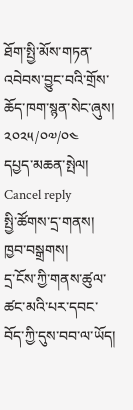ཐོག་སྤྱི་མོས་གཏན་འབེབས་བྱུང་བའི་གྲོས་ཆོད་ཁག་སྙན་སེང་ཞུས།
༢༠༢༥/༠༧/༠༤
དཔྱད་མཆན་སྤེལ། Cancel reply
སྤྱི་ཚོགས་དྲ་གནས།
ཁྱབ་བསྒྲགས།
དྲ་ངོས་ཀྱི་གནས་ཚུལ་ཚང་མའི་པར་དབང་བོད་ཀྱི་དུས་བབ་ལ་ཡོད།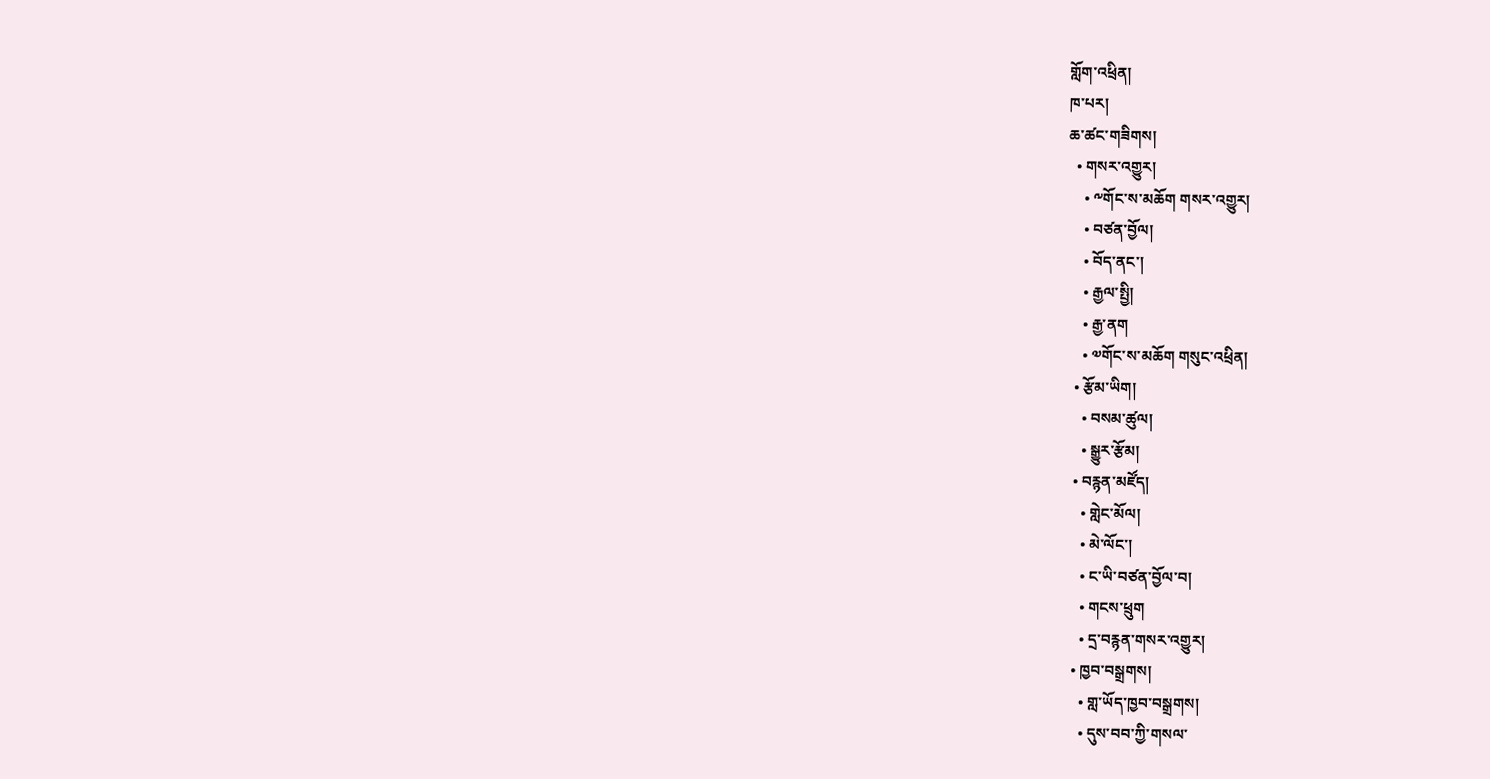གློག་འཕྲིན།
ཁ་པར།
ཆ་ཚང་གཟིགས།
  • གསར་འགྱུར།
    • ༸གོང་ས་མཆོག གསར་འགྱུར།
    • བཙན་བྱོལ།
    • བོད་ནང་།
    • རྒྱལ་སྤྱི།
    • རྒྱ་ནག
    • ༧གོང་ས་མཆོག གསུང་འཕྲིན།
  • རྩོམ་ཡིག།
    • བསམ་ཚུལ།
    • སྒྱུར་རྩོམ།
  • བརྙན་མཛོད།
    • གླེང་མོལ།
    • མེ་ལོང་།
    • ང་ཡི་བཙན་བྱོལ་བ།
    • གངས་ཕྲུག
    • དྲ་བརྙན་གསར་འགྱུར།
  • ཁྱབ་བསྒྲགས།
    • གླ་ཡོད་ཁྱབ་བསྒྲགས།
    • དུས་བབ་ཀྱི་གསལ་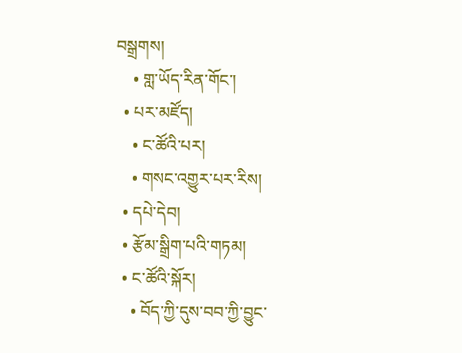བསྒྲགས།
    • གླ་ཡོད་རིན་གོང་།
  • པར་མཛོད།
    • ང་ཚོའི་པར།
    • གསང་འགྱུར་པར་རིས།
  • དཔེ་དེབ།
  • རྩོམ་སྒྲིག་པའི་གཏམ།
  • ང་ཚོའི་སྐོར།
    • བོད་ཀྱི་དུས་བབ་ཀྱི་བྱུང་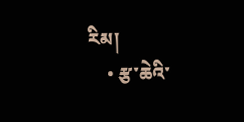རིམ།
    • རྩ་ཆེའི་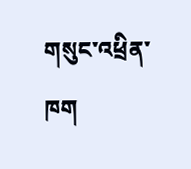གསུང་འཕྲིན་ཁག